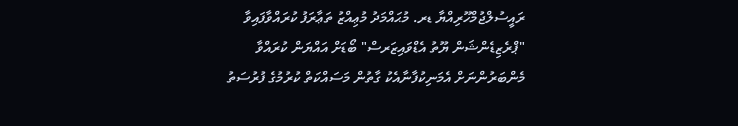ރައީސުލްޖުމްހޫރިއްޔާ ޑރ. މުޙައްމަދު މުޢިއްޒު ތަޢާރަފު ކުރައްވާފައިވާ "ޕްރެޒިޑެންޝަން ޔޫތު އެޑްވައިޒަރސް" ބޯޑަށް އައްޔަން ކުރައްވާ މެންބަރުންނަށް އެމަނިކުފާނާއެކު ގާތުން މަސައްކަތް ކުރުމުގެ ފުރުސަތު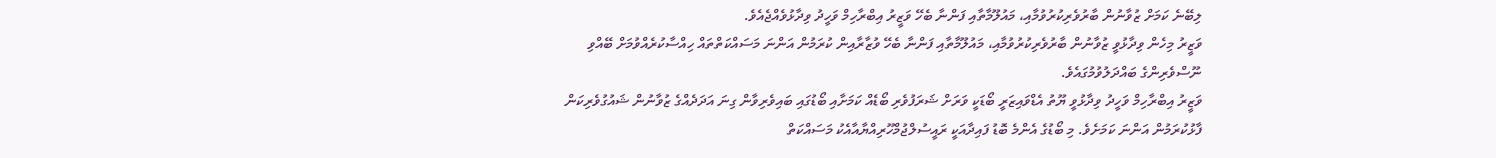ލިބޭނެ ކަމަށް ޒުވާނުން ބާރުވެރިކުރުވުމާއި، މައުލޫމާތާއި ފަންނާ ބެހޭ ވަޒީރު އިބްރާހިމް ވަހީދު ވިދާޅުވެއްޖެއެވެ.
ވަޒީރު މިހެން ވިދާޅުވީ ޒުވާނުން ބާރުވެރިކުރުވުމާއި، މައުލޫމާތާއި ފަންނާ ބެހޭ ވުޒާރާއިން ކުރަމުން އަންނަ މަސައްކަތްތައް ހިއްސާކުރެއްވުމަށް ބޭއްވި ނޫސްވެރިންގެ ބައްދަލުވުމުގައެވެ.
ވަޒީރު އިބްރާހިމް ވަހީދު ވިދާޅުވީ ޔޫތު އެޑްވައިޒަރީ ބޯޑަކީ ވަރަށް ޝަރަފުވެރި ބޯޑެއް ކަމަށާއި ބޯޑުގައި ބައިވެރިވާން ގިނަ އަދަދެއްގެ ޒުވާނުން ޝައުގުވެރިކަން ފާޅުކުރަމުން އަންނަ ކަމަށެވެ. މި ބޯޑުގެ އެންމެ ބޮޑު ފައިދާއަކީ ރައީސުލްޖުމްހޫރިއްޔާއާއެކު މަސައްކަތް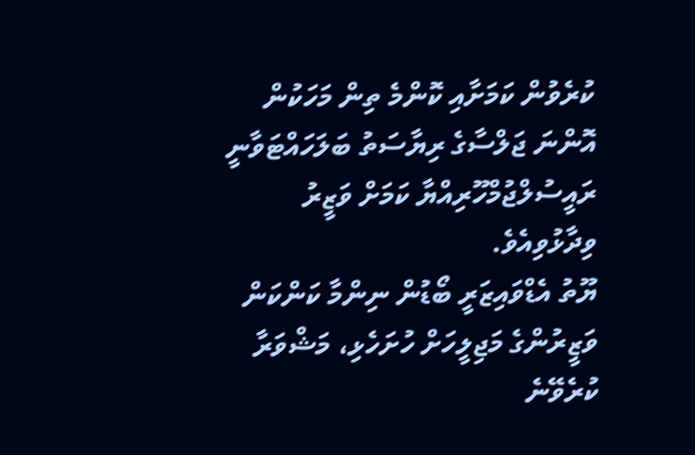ކުރެވުން ކަމަށާއި ކޮންމެ ތިން މަހަކުން އޮންނަ ޖަލްސާގެ ރިޔާސަތު ބަލަހައްޓަވާނީ ރައީސުލްޖުމްހޫރިއްޔާ ކަމަށް ވަޒީރު ވިދާޅުވިއެވެ.
ޔޫތު އެޑްވައިޒަރީ ބޯޑުން ނިންމާ ކަންކަން ވަޒީރުންގެ މަޖިލީހަށް ހުށަހެޅި، މަޝްވަރާ ކުރެވޭނެ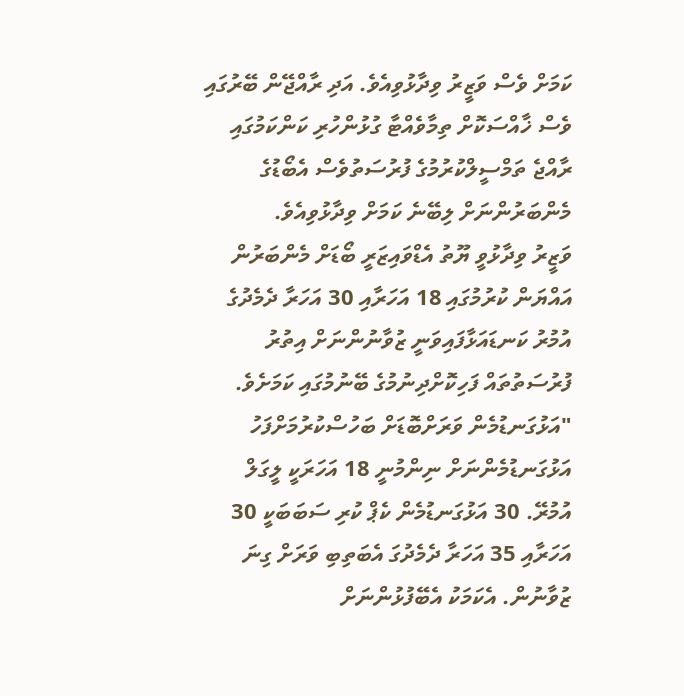ކަމަށް ވެސް ވަޒީރު ވިދާޅުވިއެވެ. އަދި ރާއްޖޭން ބޭރުގައި ވެސް ޚާއްސަކޮށް ތިމާވެއްޓާ ގުޅުންހުރި ކަންކަމުގައި ރާއްޖެ ތަމްސީލްކުރުމުގެ ފުރުސަތުވެސް އެބޯޑުގެ މެންބަރުންނަށް ލިބޭނެ ކަމަށް ވިދާޅުވިއެވެ.
ވަޒީރު ވިދާޅުވީ ޔޫތު އެޑްވައިޒަރީ ބޯޑަށް މެންބަރުން އައްޔަން ކުރުމުގައި 18 އަހަރާއި 30 އަހަރާ ދެމެދުގެ އުމުރު ކަނޑައަޅާފައިވަނީ ޒުވާނުންނަށް އިތުރު ފުރުސަތުތައް ފަހިކޮށްދިނުމުގެ ބޭނުމުގައި ކަމަށެވެ.
"އަޅުގަނޑުމެން ވަރަށްބޮޑަށް ބަހުސްކުރުމަށްފަހު އަޅުގަނޑުމެންނަށް ނިންމުނީ 18 އަހަރަކީ ލީގަލް އުމުރޭ. 30 އަޅުގަނޑުމެން ކެޕް ކުރި ސަބަބަކީ 30 އަހަރާއި 35 އަހަރާ ދެމެދުގަ އެބަތިބި ވަރަށް ގިނަ ޒުވާނުން. އެކަމަކު އެބޭފުޅުންނަށް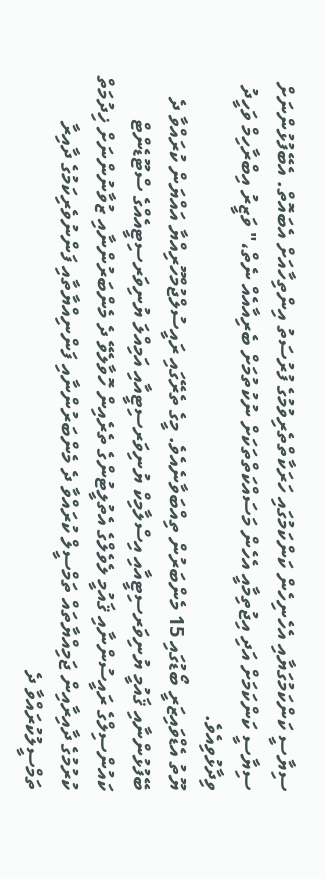ސިޔާސީ ކަންކަމުގަޔާއި އެހެނިހެން ކަންކަމުގައި ހަރަކާތްތެރިވުމުގެ ފުރުސަތު އިންތިހާއަށް އެބައޮތް. އެބޭފުޅުންނަށް ސިޔާސީ ކަންކަމަށް އަދި އިޖުތިމާއީ އެހެން މަސައްކަތްތަކަށް ނުކުތުމަށް ބެރިއާއެއް ނެތް،" ވަޒީރު އިބްރާހިމް ވަހީދު ވިދާޅުވިއެވެ.
ޔޫތު އެޑްވައިޒަރީ ބޯޑުގައި 15 މެންބަރުން ތިއްބަވާނެއެވެ. މީގެ ތެރޭގައި ރައީސުލްޖުމްހޫރިއްޔާ އައްޔަން ކުރައްވާ ދެ ބޭފުޅުންނާއި ޤައުމީ ޔުނިވަރސިޓީއާއި އިސްލާމިކް ޔުނިވަރސިޓީއާއި އަމިއްލަ ޔުނިވަރސިޓީއެއްގެ ސްޓޫޑެންޓް ކައުންސިލްގެ ރައީސުންނާއި ޤައުމީ ލެވެލްގެ އެތުލީޓުންގެ ތެރެއިން ހޮވާލެވޭ ދެ މެންބަރުންނާއި ޒުވާނުންނަށް ޚިދުމަތް ކުރުމުގެ ދާއިރާއިން ޖަމިއްޔާތައް ތަމްސީލް ކުރައްވާ ދެ މެންބަރުންނާއި ފަންނިއްޔާތާއި ފަންނުވެރިކަމުގެ ދާއިރާ ތަމްސީލުކުރައްވާ ދެ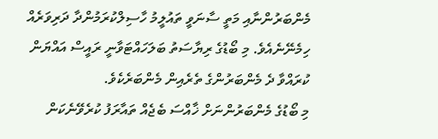މެންބަރުންނާއި މަތީ ސާނަވީ ތައުލީމު ހާސިލްކުރަމުންދާ ދަރިވަރެއް ހިމެނޭނެއެވެ. މި ބޯޑުގެ ރިޔާސަތު ބަލަހައްޓަވާނީ ރައީސް އައްޔަން ކުރައްވާ ދެ މެންބަރުންގެ ތެރެއިން މެންބަރެކެވެ.
މި ބޯޑުގެ މެންބަރުންނަށް ޚާއްސަ ބެޖެއް ތައާރަފު ކުރެވޭނެކަން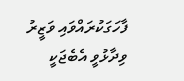ފާހަގަކުރައްވައި ވަޒީރު ވިދާޅުވީ އެބެޖަކީ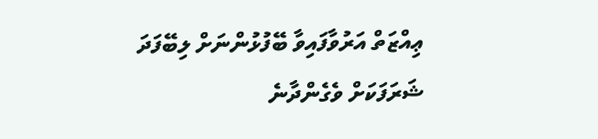ޢިއްޒަތް އަރުވާފައިވާ ބޭފުޅުންނަށް ލިބޭފަދަ ޝަރަފަކަށް ވެގެންދާނެ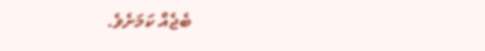ބެޖެއް ކަމަށެވެ.